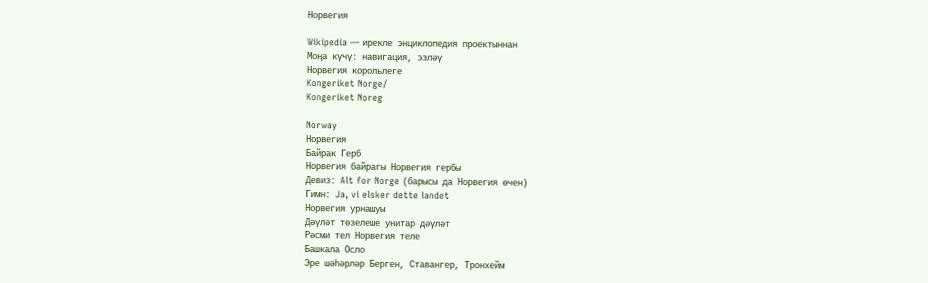Норвегия

Wikipedia — ирекле энциклопедия проектыннан
Моңа күчү: навигация, эзләү
Норвегия корольлеге
Kongeriket Norge/
Kongeriket Noreg

Norway
Норвегия
Байрак Герб
Норвегия байрагы Норвегия гербы
Девиз: Alt for Norge (барысы да Норвегия өчен)
Гимн: Ja, vi elsker dette landet
Норвегия урнашуы
Дәүләт төзелеше унитар дәүләт
Рәсми тел Норвегия теле
Башкала Осло
Эре шәһәрләр Берген, Ставангер, Тронхейм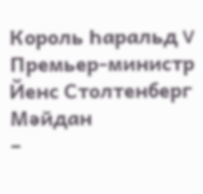Король Һаральд V
Премьер-министр Йенс Столтенберг
Мәйдан
–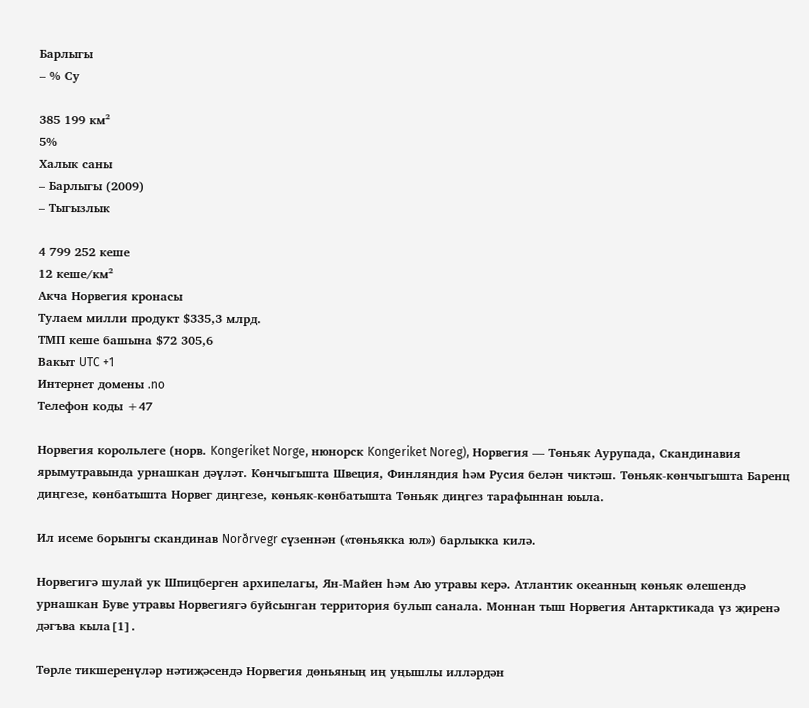Барлыгы
– % Су

385 199 км²
5%
Халык саны
– Барлыгы (2009)
– Тыгызлык

4 799 252 кеше
12 кеше/км²
Акча Норвегия кронасы
Тулаем милли продукт $335,3 млрд.
ТМП кеше башына $72 305,6
Вакыт UTC +1
Интернет домены .no
Телефон коды +47

Норвегия корольлеге (норв. Kongeriket Norge, нюнорск Kongeriket Noreg), Норвегия — Төньяк Аурупада, Скандинавия ярымутравында урнашкан дәүләт. Көнчыгышта Швеция, Финляндия һәм Русия белән чиктәш. Төньяк-көнчыгышта Баренц диңгезе, көнбатышта Норвег диңгезе, көньяк-көнбатышта Төньяк диңгез тарафыннан юыла.

Ил исеме борынгы скандинав Norðrvegr сүзеннән («төньякка юл») барлыкка килә.

Норвегигә шулай ук Шпицберген архипелагы, Ян-Майен һәм Аю утравы керә. Атлантик океанның көньяк өлешендә урнашкан Буве утравы Норвегиягә буйсынган территория булып санала. Моннан тыш Норвегия Антарктикада үз җиренә дәгъва кыла[1].

Төрле тикшеренүләр нәтиҗәсендә Норвегия дөньяның иң уңышлы илләрдән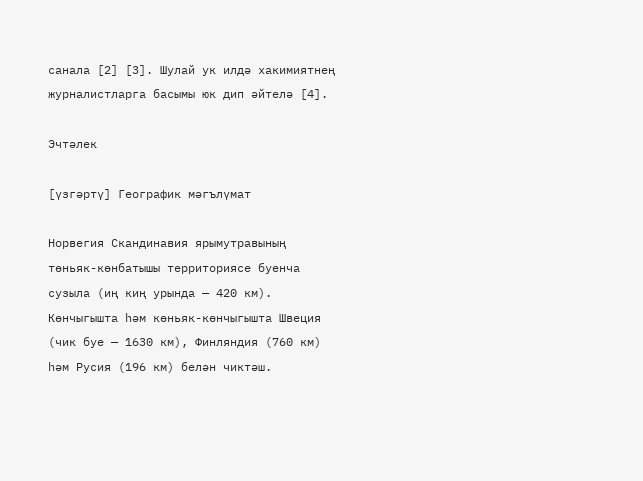санала [2] [3]. Шулай ук илдә хакимиятнең журналистларга басымы юк дип әйтелә [4].

Эчтәлек

[үзгәртү] Географик мәгълүмат

Норвегия Скандинавия ярымутравының төньяк-көнбатышы территориясе буенча сузыла (иң киң урында — 420 км). Көнчыгышта һәм көньяк-көнчыгышта Швеция (чик буе — 1630 км), Финляндия (760 км) һәм Русия (196 км) белән чиктәш.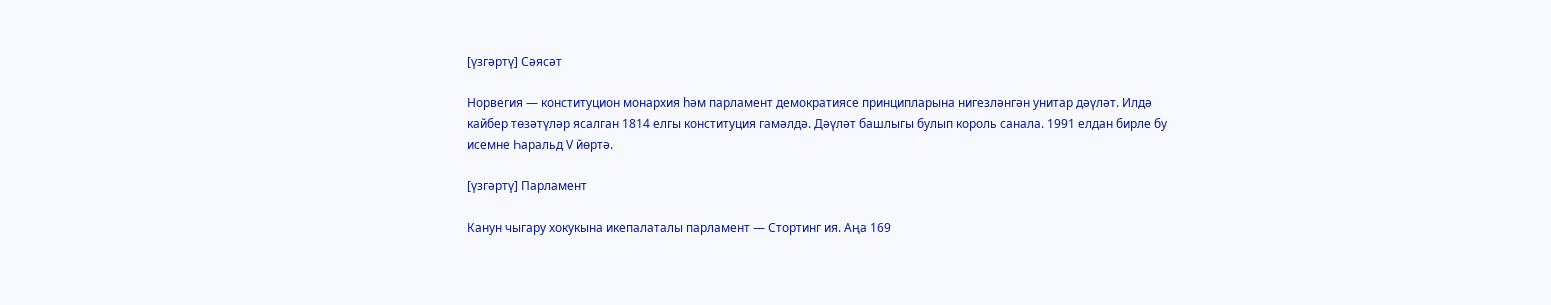[үзгәртү] Сәясәт

Норвегия — конституцион монархия һәм парламент демократиясе принципларына нигезләнгән унитар дәүләт. Илдә кайбер төзәтүләр ясалган 1814 елгы конституция гамәлдә. Дәүләт башлыгы булып король санала. 1991 елдан бирле бу исемне Һаральд V йөртә.

[үзгәртү] Парламент

Канун чыгару хокукына икепалаталы парламент — Стортинг ия. Аңа 169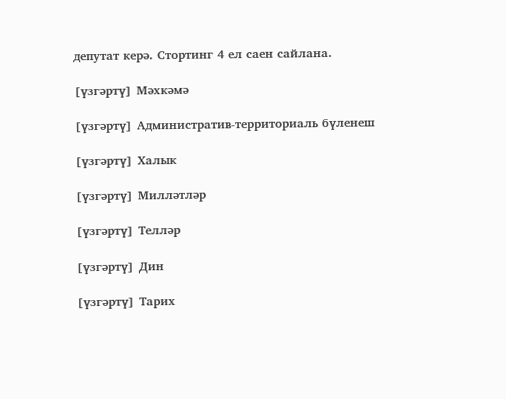депутат керә. Стортинг 4 ел саен сайлана.

[үзгәртү] Мәхкәмә

[үзгәртү] Административ-территориаль бүленеш

[үзгәртү] Халык

[үзгәртү] Милләтләр

[үзгәртү] Телләр

[үзгәртү] Дин

[үзгәртү] Тарих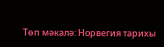Төп мәкалә: Норвегия тарихы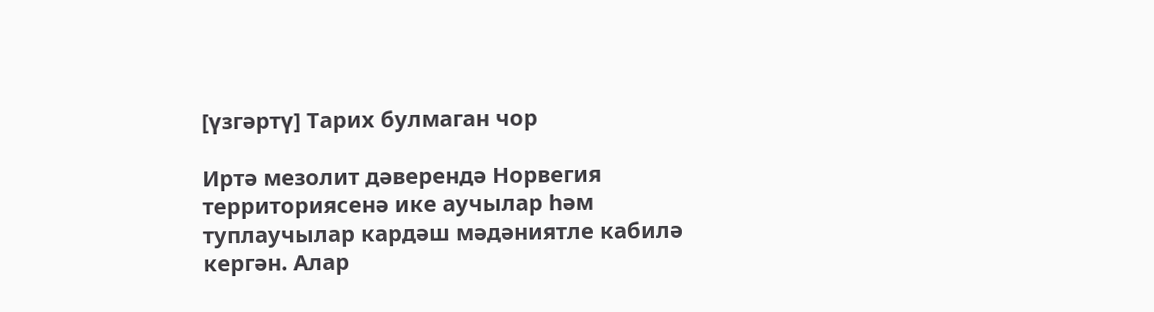[үзгәртү] Тарих булмаган чор

Иртә мезолит дәверендә Норвегия территориясенә ике аучылар һәм туплаучылар кардәш мәдәниятле кабилә кергән. Алар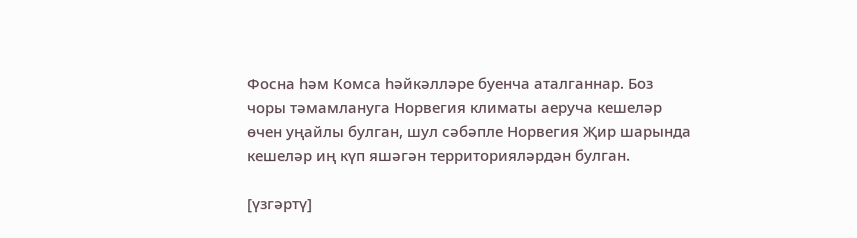Фосна һәм Комса һәйкәлләре буенча аталганнар. Боз чоры тәмамлануга Норвегия климаты аеруча кешеләр өчен уңайлы булган, шул сәбәпле Норвегия Җир шарында кешеләр иң күп яшәгән территорияләрдән булган.

[үзгәртү]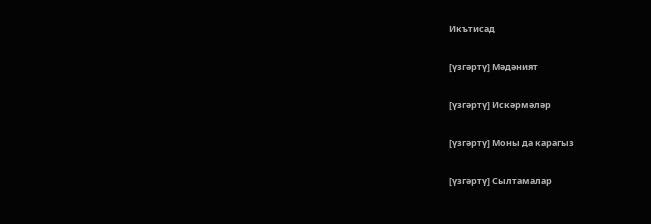Икътисад

[үзгәртү] Мәдәният

[үзгәртү] Искәрмәләр

[үзгәртү] Моны да карагыз

[үзгәртү] Сылтамалар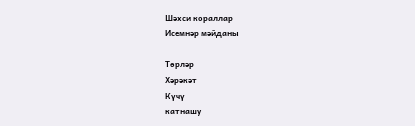Шәхси кораллар
Исемнәр мәйданы

Төрләр
Хәрәкәт
Күчү
катнашу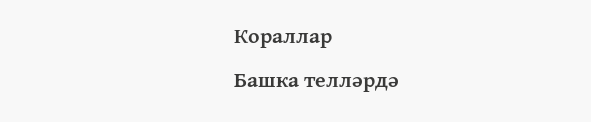Кораллар
Башка телләрдә